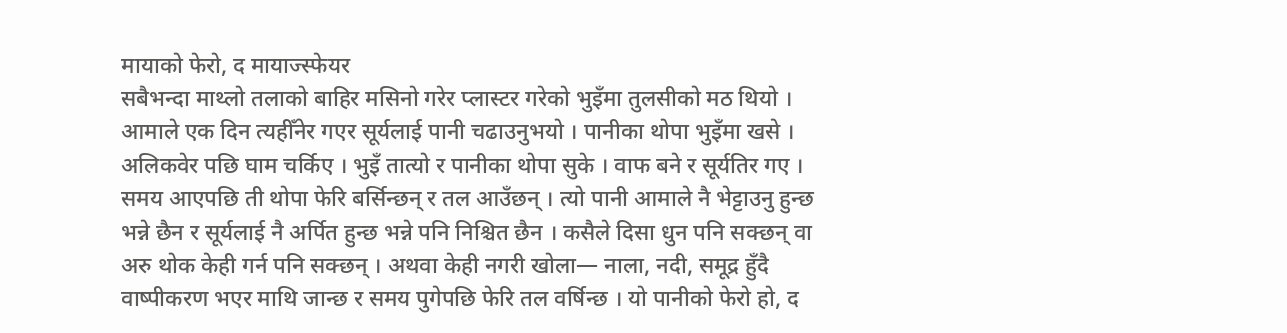मायाको फेरो, द मायाज्स्फेयर
सबैभन्दा माथ्लो तलाको बाहिर मसिनो गरेर प्लास्टर गरेको भुइँमा तुलसीको मठ थियो । आमाले एक दिन त्यहीँनेर गएर सूर्यलाई पानी चढाउनुभयो । पानीका थोपा भुइँमा खसे । अलिकवेर पछि घाम चर्किए । भुइँ तात्यो र पानीका थोपा सुके । वाफ बने र सूर्यतिर गए ।
समय आएपछि ती थोपा फेरि बर्सिन्छन् र तल आउँछन् । त्यो पानी आमाले नै भेट्टाउनु हुन्छ भन्ने छैन र सूर्यलाई नै अर्पित हुन्छ भन्ने पनि निश्चित छैन । कसैले दिसा धुन पनि सक्छन् वा अरु थोक केही गर्न पनि सक्छन् । अथवा केही नगरी खोला— नाला, नदी, समूद्र हुँदै वाष्पीकरण भएर माथि जान्छ र समय पुगेपछि फेरि तल वर्षिन्छ । यो पानीको फेरो हो, द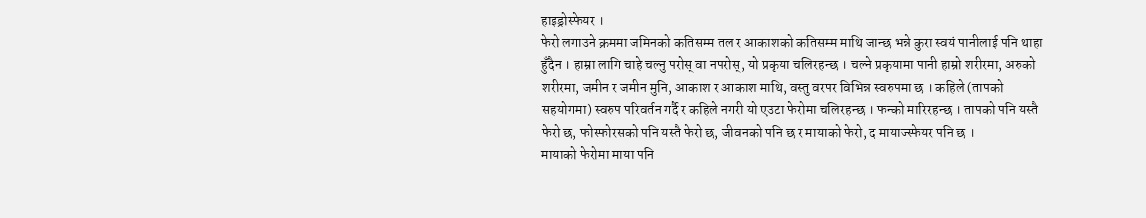हाइड्रोस्फेयर ।
फेरो लगाउने क्रममा जमिनको कतिसम्म तल र आकाशको कतिसम्म माथि जान्छ भन्ने कुरा स्वयं पानीलाई पनि थाहा हुँदैन । हाम्रा लागि चाहे चल्नु परोस् वा नपरोस्, यो प्रकृया चलिरहन्छ । चल्ने प्रकृयामा पानी हाम्रो शरीरमा, अरुको शरीरमा, जमीन र जमीन मुनि, आकाश र आकाश माथि, वस्तु वरपर विभिन्न स्वरुपमा छ । कहिले (तापको सहयोगमा) स्वरुप परिवर्तन गर्दै र कहिले नगरी यो एउटा फेरोमा चलिरहन्छ । फन्को मारिरहन्छ । तापको पनि यस्तै फेरो छ, फोस्फोरसको पनि यस्तै फेरो छ, जीवनको पनि छ र मायाको फेरो, द मायाज्स्फेयर पनि छ ।
मायाको फेरोमा माया पनि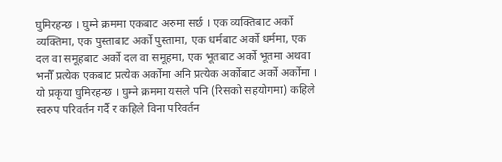घुमिरहन्छ । घुम्ने क्रममा एकबाट अरुमा सर्छ । एक व्यक्तिबाट अर्को व्यक्तिमा, एक पुस्ताबाट अर्को पुस्तामा, एक धर्मबाट अर्को धर्ममा, एक दल वा समूहबाट अर्को दल वा समूहमा, एक भूतबाट अर्को भूतमा अथवा भनौँ प्रत्येक एकबाट प्रत्येक अर्कोमा अनि प्रत्येक अर्कोबाट अर्को अर्कोमा । यो प्रकृया घुमिरहन्छ । घुम्ने क्रममा यसले पनि (रिसको सहयोगमा) कहिले स्वरुप परिवर्तन गर्दै र कहिले विना परिवर्तन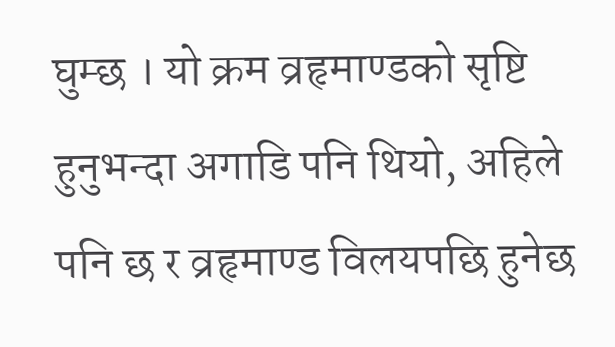घुम्छ । यो क्रम व्रहृमाण्डको सृष्टि हुनुभन्दा अगाडि पनि थियो, अहिले पनि छ र व्रहृमाण्ड विलयपछि हुनेछ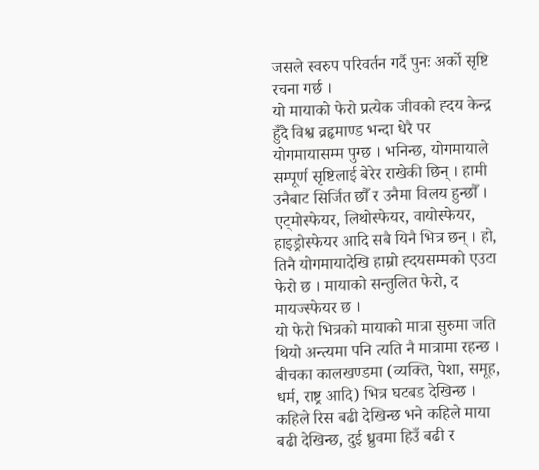जसले स्वरुप परिवर्तन गर्दै पुनः अर्को सृष्टि रचना गर्छ ।
यो मायाको फेरो प्रत्येक जीवको ह्दय केन्द्र हुँदै विश्व व्रहृमाण्ड भन्दा धेरै पर योगमायासम्म पुग्छ । भनिन्छ, योगमायाले सम्पूर्ण सृष्टिलाई बेरेर राखेकी छिन् । हामी उनैबाट सिर्जित छौँ र उनैमा विलय हुन्छौँ । एट्मोस्फेयर, लिथोस्फेयर, वायोस्फेयर, हाइड्रोस्फेयर आदि सबै यिनै भित्र छन् । हो, तिनै योगमायादेखि हाम्रो ह्दयसम्मको एउटा फेरो छ । मायाको सन्तुलित फेरो, द मायज्स्फेयर छ ।
यो फेरो भित्रको मायाको मात्रा सुरुमा जति थियो अन्त्यमा पनि त्यति नै मात्रामा रहन्छ । बीचका कालखण्डमा (व्यक्ति, पेशा, समूह, धर्म, राष्ट्र आदि) भित्र घटबड देखिन्छ । कहिले रिस बढी देखिन्छ भने कहिले माया बढी देखिन्छ, दुई ध्रुवमा हिउँ बढी र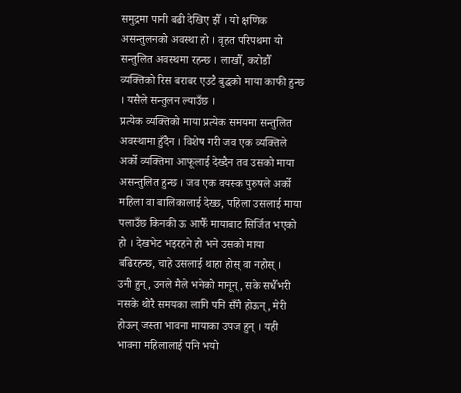समुद्रमा पानी बढी देखिए झैँ । यो क्षणिक असन्तुलनको अवस्था हो । वृहत परिपथमा यो सन्तुलित अवस्थमा रहन्छ । लाखौँ, करोडौँ व्यक्तिको रिस बराबर एउटै बुद्धको माया काफी हुन्छ । यसैले सन्तुलन ल्याउँछ ।
प्रत्येक व्यक्तिको माया प्रत्येक समयमा सन्तुलित अवस्थामा हुँदैन । विशेष गरी जव एक व्यक्तिले अर्को व्यक्तिमा आफूलाई देख्दैन तव उसको माया असन्तुलित हुन्छ । जव एक वयस्क पुरुषले अर्को महिला वा बालिकालाई देख्छ, पहिला उसलाई माया पलाउँछ किनकी ऊ आफैँ मायाबाट सिर्जित भएको हो । देखभेट भइरहने हो भने उसको माया बढिरहन्छ, चाहे उसलाई थाहा होस् वा नहोस् ।
उनी हुन्, उनले मैले भनेको मानून्, सके सधैँभरी नसके थोरै समयका लागि पनि सँगै होऊन्, मेरी होऊन् जस्ता भावना मायाका उपज हुन् । यही भावना महिलालाई पनि भयो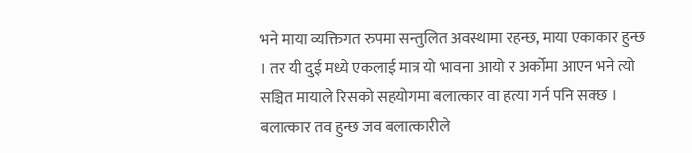भने माया व्यक्तिगत रुपमा सन्तुलित अवस्थामा रहन्छ, माया एकाकार हुन्छ । तर यी दुई मध्ये एकलाई मात्र यो भावना आयो र अर्कोमा आएन भने त्यो सञ्चित मायाले रिसको सहयोगमा बलात्कार वा हत्या गर्न पनि सक्छ ।
बलात्कार तव हुन्छ जव बलात्कारीले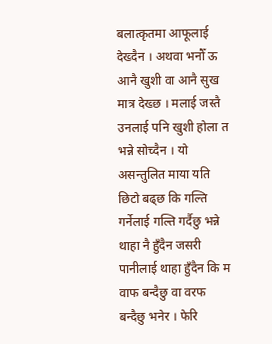बलात्कृतमा आफूलाई देख्दैन । अथवा भनौँ ऊ आनै खुशी वा आनै सुख मात्र देख्छ । मलाई जस्तै उनलाई पनि खुशी होला त भन्ने सोच्दैन । यो असन्तुलित माया यति छिटो बढ्छ कि गल्ति गर्नेलाई गल्ति गर्दैछु भन्ने थाहा नै हुँदैन जसरी पानीलाई थाहा हुँदैन कि म वाफ बन्दैछु वा वरफ बन्दैछु भनेर । फेरि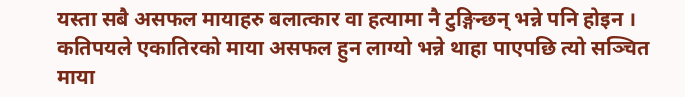यस्ता सबै असफल मायाहरु बलात्कार वा हत्यामा नै टुङ्गिन्छन् भन्ने पनि होइन । कतिपयले एकातिरको माया असफल हुन लाग्यो भन्ने थाहा पाएपछि त्यो सञ्चित माया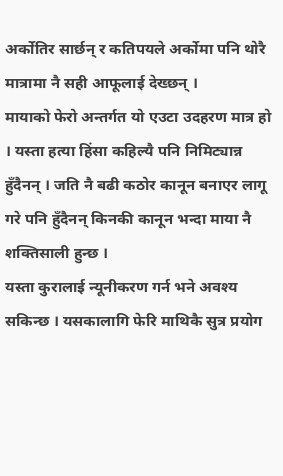अर्कोतिर सार्छन् र कतिपयले अर्कोमा पनि थोरै मात्रामा नै सही आफूलाई देख्छन् ।
मायाको फेरो अन्तर्गत यो एउटा उदहरण मात्र हो । यस्ता हत्या हिंसा कहिल्यै पनि निमिट्यान्न हुँदैनन् । जति नै बढी कठोर कानून बनाएर लागू गरे पनि हुँदैनन् किनकी कानून भन्दा माया नै शक्तिसाली हुन्छ ।
यस्ता कुरालाई न्यूनीकरण गर्न भने अवश्य सकिन्छ । यसकालागि फेरि माथिकै सुत्र प्रयोग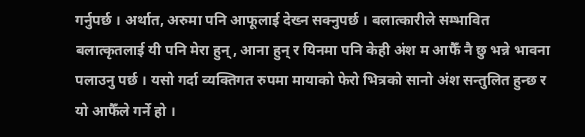गर्नुपर्छ । अर्थात, अरुमा पनि आफूलाई देख्न सक्नुपर्छ । बलात्कारीले सम्भावित बलात्कृतलाई यी पनि मेरा हुन्, आना हुन् र यिनमा पनि केही अंश म आफैँ नै छु भन्ने भावना पलाउनु पर्छ । यसो गर्दा व्यक्तिगत रुपमा मायाको फेरो भित्रको सानो अंश सन्तुलित हुन्छ र यो आफैँले गर्ने हो ।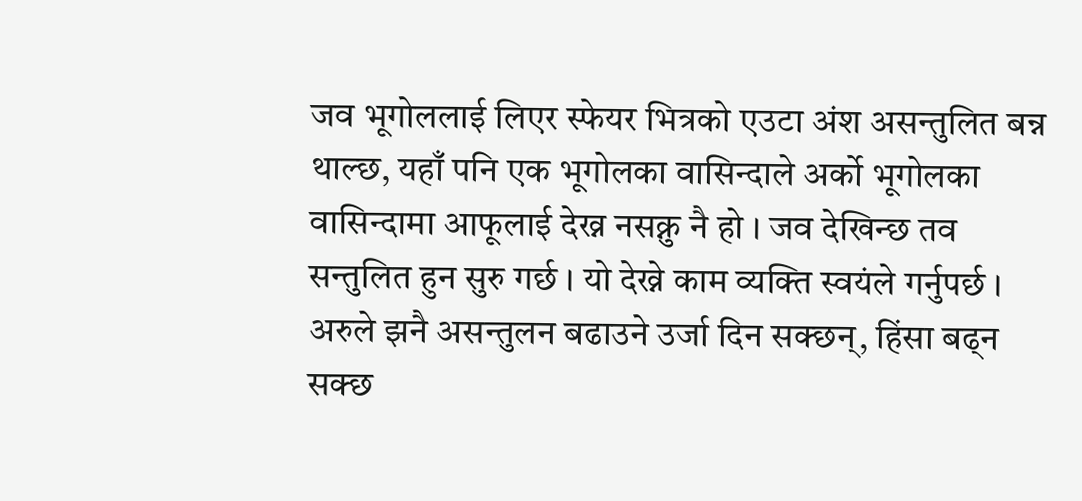जव भूगोललाई लिएर स्फेयर भित्रको एउटा अंश असन्तुलित बन्न थाल्छ, यहाँ पनि एक भूगोलका वासिन्दाले अर्को भूगोलका वासिन्दामा आफूलाई देख्न नसक्नु नै हो । जव देखिन्छ तव सन्तुलित हुन सुरु गर्छ । यो देख्ने काम व्यक्ति स्वयंले गर्नुपर्छ । अरुले झनै असन्तुलन बढाउने उर्जा दिन सक्छन्, हिंसा बढ्न सक्छ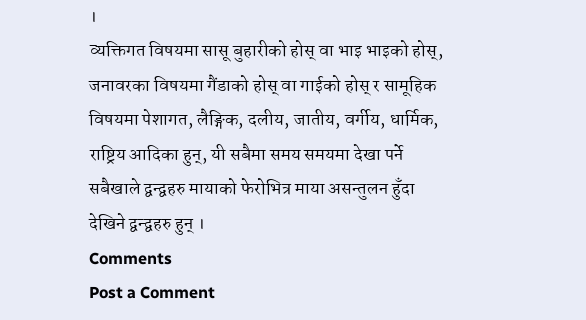।
व्यक्तिगत विषयमा सासू बुहारीको होस् वा भाइ भाइको होस्, जनावरका विषयमा गैंडाको होस् वा गाईको होस् र सामूहिक विषयमा पेशागत, लैङ्गिक, दलीय, जातीय, वर्गीय, धार्मिक, राष्ट्रिय आदिका हुन्, यी सबैमा समय समयमा देखा पर्ने सबैखाले द्वन्द्वहरु मायाको फेरोभित्र माया असन्तुलन हुँदा देखिने द्वन्द्वहरु हुन् ।
Comments
Post a Comment